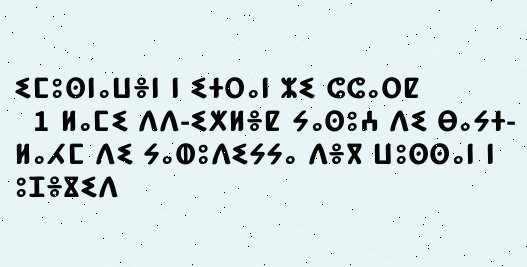ⵉⵎⵓⵙⵏⴰⵡⴻⵏ ⵏ ⵉⵜⵔⴰⵏ ⵣⵉ ⵛⵛⴰⵔⵇ
  1 ⵍⴰⵎⵉ ⴷⴷ-ⵉⵅⵍⴻⵇ ⵢⴰⵙⵓⵄ ⴷⵉ ⴱⴰⵢⵜ-ⵍⴰⵃⵎ ⴷⵉ ⵢⴰⵀⵓⴷⵉⵢⵢⴰ ⴷⴻⴳ ⵡⵓⵙⵙⴰⵏ ⵏ ⵓⵊⴻⴵⵉⴷ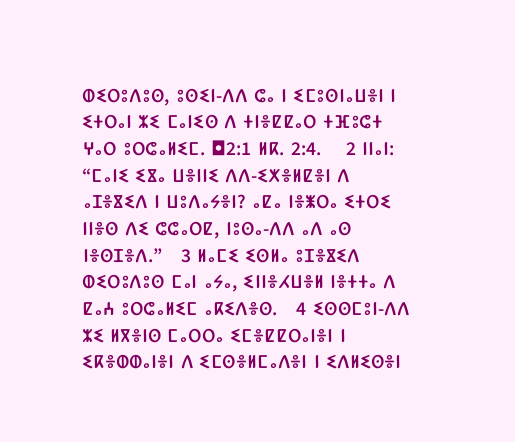ⵀⵉⵔⵓⴷⵓⵙ, ⵓⵙⵉⵏ-ⴷⴷ ⵛⴰ ⵏ ⵉⵎⵓⵙⵏⴰⵡⴻⵏ ⵏ ⵉⵜⵔⴰⵏ ⵣⵉ ⵎⴰⵏⵉⵙ ⴷ ⵜⵏⴻⵇⵇⴰⵔ ⵜⴼⵓⵛⵜ ⵖⴰⵔ ⵓⵔⵛⴰⵍⵉⵎ. ◘2:1 ⵍⴽ. 2:4.    2 ⵏⵏⴰⵏ: “ⵎⴰⵏⵉ ⵉⴵⴰ ⵡⴻⵏⵏⵉ ⴷⴷ-ⵉⵅⴻⵍⵇⴻⵏ ⴷ ⴰⵊⴻⴵⵉⴷ ⵏ ⵡⵓⴷⴰⵢⴻⵏ? ⴰⵇⴰ ⵏⴻⵥⵔⴰ ⵉⵜⵔⵉ ⵏⵏⴻⵙ ⴷⵉ ⵛⵛⴰⵔⵇ, ⵏⵓⵙⴰ-ⴷⴷ ⴰⴷ ⴰⵙ ⵏⴻⵙⵊⴻⴷ.”   3 ⵍⴰⵎⵉ ⵉⵙⵍⴰ ⵓⵊⴻⴵⵉⴷ ⵀⵉⵔⵓⴷⵓⵙ ⵎⴰⵏ ⴰⵢⴰ, ⵉⵏⵏⴻⵃⵡⴻⵍ ⵏⴻⵜⵜⴰ ⴷ ⵇⴰⵄ ⵓⵔⵛⴰⵍⵉⵎ ⴰⴽⵉⴷⴻⵙ.   4 ⵉⵙⵙⵎⵓⵏ-ⴷⴷ ⵣⵉ ⵍⴳⴻⵏⵙ ⵎⴰⵔⵔⴰ ⵉⵎⴻⵇⵇⵔⴰⵏⴻⵏ ⵏ ⵉⴽⴻⵀⵀⴰⵏⴻⵏ ⴷ ⵉⵎⵙⴻⵍⵎⴰⴷⴻⵏ ⵏ ⵉⴷⵍⵉⵙⴻⵏ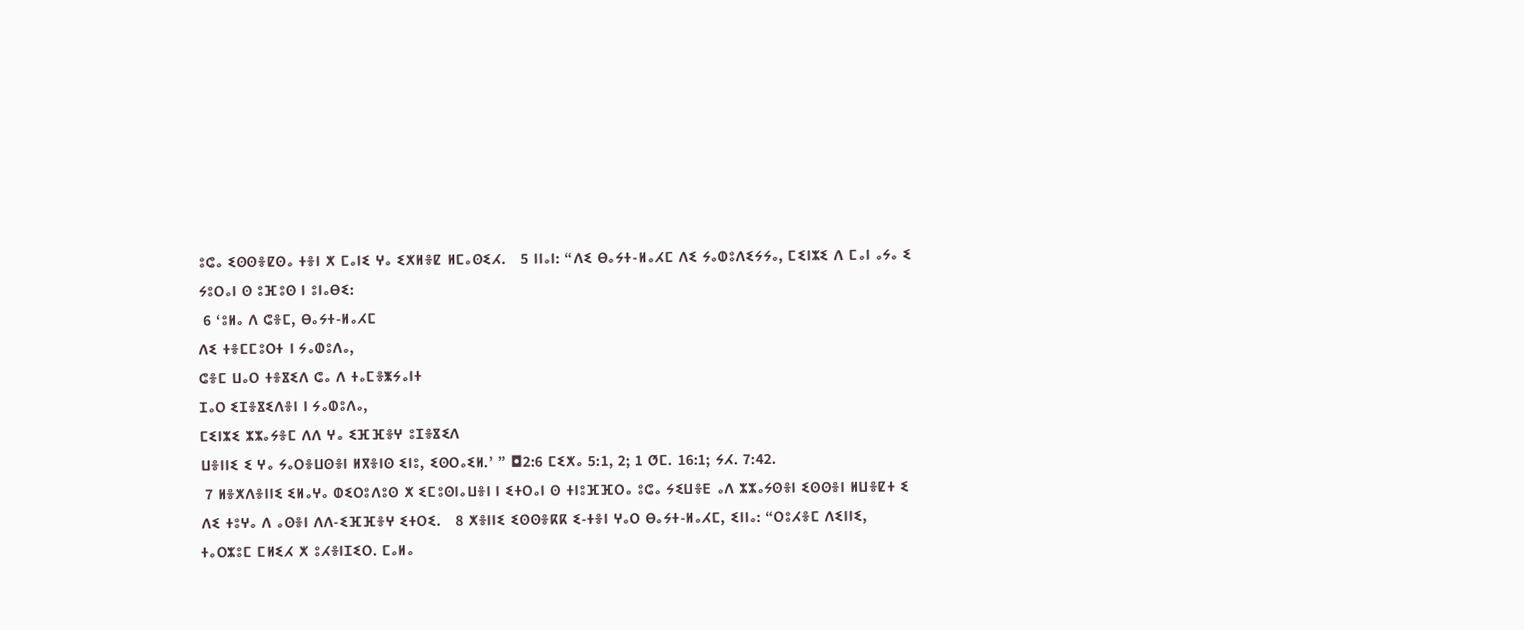ⵓⵛⴰ ⵉⵙⵙⴻⵇⵙⴰ ⵜⴻⵏ ⵅ ⵎⴰⵏⵉ ⵖⴰ ⵉⵅⵍⴻⵇ ⵍⵎⴰⵙⵉⵃ.   5 ⵏⵏⴰⵏ: “ⴷⵉ ⴱⴰⵢⵜ-ⵍⴰⵃⵎ ⴷⵉ ⵢⴰⵀⵓⴷⵉⵢⵢⴰ, ⵎⵉⵏⵣⵉ ⴷ ⵎⴰⵏ ⴰⵢⴰ ⵉ ⵢⵓⵔⴰⵏ ⵙ ⵓⴼⵓⵙ ⵏ ⵓⵏⴰⴱⵉ:
 6 ‘ⵓⵍⴰ ⴷ ⵛⴻⵎ, ⴱⴰⵢⵜ-ⵍⴰⵃⵎ
ⴷⵉ ⵜⴻⵎⵎⵓⵔⵜ ⵏ ⵢⴰⵀⵓⴷⴰ,
ⵛⴻⵎ ⵡⴰⵔ ⵜⴻⴵⵉⴷ ⵛⴰ ⴷ ⵜⴰⵎⴻⵥⵢⴰⵏⵜ
ⵊⴰⵔ ⵉⵊⴻⴵⵉⴷⴻⵏ ⵏ ⵢⴰⵀⵓⴷⴰ,
ⵎⵉⵏⵣⵉ ⵣⵣⴰⵢⴻⵎ ⴷⴷ ⵖⴰ ⵉⴼⴼⴻⵖ ⵓⵊⴻⴵⵉⴷ
ⵡⴻⵏⵏⵉ ⵉ ⵖⴰ ⵢⴰⵔⴻⵡⵙⴻⵏ ⵍⴳⴻⵏⵙ ⵉⵏⵓ, ⵉⵙⵔⴰⵉⵍ.’ ” ◘2:6 ⵎⵉⵅⴰ 5:1, 2; 1 ⵚⵎ. 16:1; ⵢⵃ. 7:42.
 7 ⵍⴻⵅⴷⴻⵏⵏⵉ ⵉⵍⴰⵖⴰ ⵀⵉⵔⵓⴷⵓⵙ ⵅ ⵉⵎⵓⵙⵏⴰⵡⴻⵏ ⵏ ⵉⵜⵔⴰⵏ ⵙ ⵜⵏⵓⴼⴼⵔⴰ ⵓⵛⴰ ⵢⵉⵡⴻⴹ ⴰⴷ ⵣⵣⴰⵢⵙⴻⵏ ⵉⵙⵙⴻⵏ ⵍⵡⴻⵇⵜ ⵉ ⴷⵉ ⵜⵓⵖⴰ ⴷ ⴰⵙⴻⵏ ⴷⴷ-ⵉⴼⴼⴻⵖ ⵉⵜⵔⵉ.   8 ⵅⴻⵏⵏⵉ ⵉⵙⵙⴻⴽⴽ ⵉ-ⵜⴻⵏ ⵖⴰⵔ ⴱⴰⵢⵜ-ⵍⴰⵃⵎ, ⵉⵏⵏⴰ: “ⵔⵓⵃⴻⵎ ⴷⵉⵏⵏⵉ, ⵜⴰⵔⵣⵓⵎ ⵎⵍⵉⵃ ⵅ ⵓⵃⴻⵏⵊⵉⵔ. ⵎⴰⵍⴰ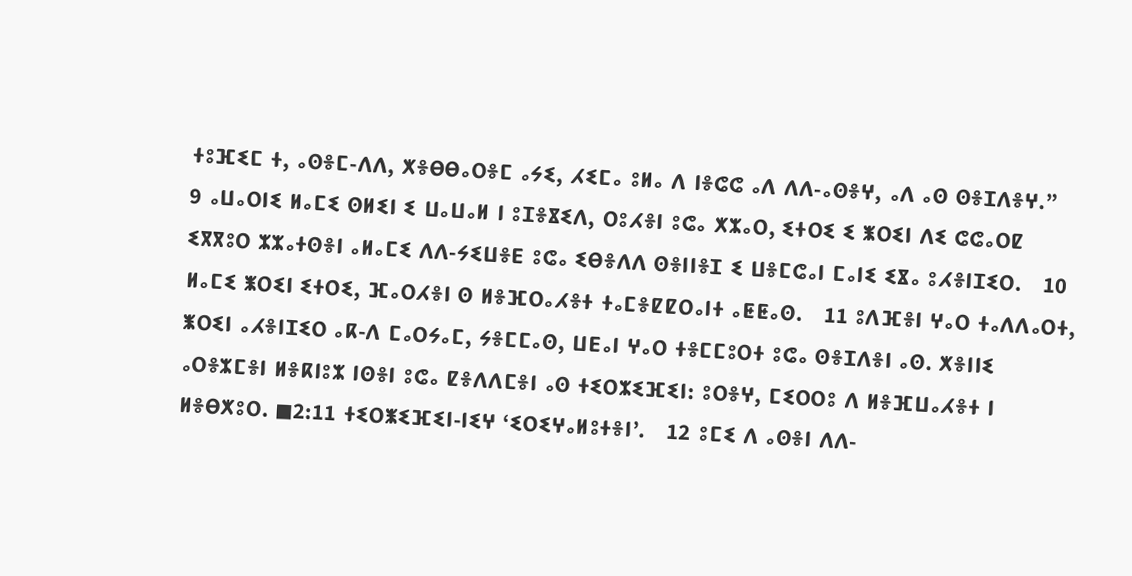ⵜⵓⴼⵉⵎ ⵜ, ⴰⵙⴻⵎ-ⴷⴷ, ⵅⴻⴱⴱⴰⵔⴻⵎ ⴰⵢⵉ, ⵃⵉⵎⴰ ⵓⵍⴰ ⴷ ⵏⴻⵛⵛ ⴰⴷ ⴷⴷ-ⴰⵙⴻⵖ, ⴰⴷ ⴰⵙ ⵙⴻⵊⴷⴻⵖ.”   9 ⴰⵡⴰⵔⵏⵉ ⵍⴰⵎⵉ ⵙⵍⵉⵏ ⵉ ⵡⴰⵡⴰⵍ ⵏ ⵓⵊⴻⴵⵉⴷ, ⵔⵓⵃⴻⵏ ⵓⵛⴰ ⵅⵣⴰⵔ, ⵉⵜⵔⵉ ⵉ ⵥⵔⵉⵏ ⴷⵉ ⵛⵛⴰⵔⵇ ⵉⴳⴳⵓⵔ ⵣⵣⴰⵜⵙⴻⵏ ⴰⵍⴰⵎⵉ ⴷⴷ-ⵢⵉⵡⴻⴹ ⵓⵛⴰ ⵉⴱⴻⴷⴷ ⵙⴻⵏⵏⴻⵊ ⵉ ⵡⴻⵎⵛⴰⵏ ⵎⴰⵏⵉ ⵉⴵⴰ ⵓⵃⴻⵏⵊⵉⵔ.   10 ⵍⴰⵎⵉ ⵥⵔⵉⵏ ⵉⵜⵔⵉ, ⴼⴰⵔⵃⴻⵏ ⵙ ⵍⴻⴼⵔⴰⵃⴻⵜ ⵜⴰⵎⴻⵇⵇⵔⴰⵏⵜ ⴰⵟⵟⴰⵙ.   11 ⵓⴷⴼⴻⵏ ⵖⴰⵔ ⵜⴰⴷⴷⴰⵔⵜ, ⵥⵔⵉⵏ ⴰⵃⴻⵏⵊⵉⵔ ⴰⴽ-ⴷ ⵎⴰⵔⵢⴰⵎ, ⵢⴻⵎⵎⴰⵙ, ⵡⴹⴰⵏ ⵖⴰⵔ ⵜⴻⵎⵎⵓⵔⵜ ⵓⵛⴰ ⵙⴻⵊⴷⴻⵏ ⴰⵙ. ⵅⴻⵏⵏⵉ ⴰⵔⴻⵣⵎⴻⵏ ⵍⴻⴽⵏⵓⵣ ⵏⵙⴻⵏ ⵓⵛⴰ ⵇⴻⴷⴷⵎⴻⵏ ⴰⵙ ⵜⵉⵔⵣⵉⴼⵉⵏ: ⵓⵔⴻⵖ, ⵎⵉⵔⵔⵓ ⴷ ⵍⴻⴼⵡⴰⵃⴻⵜ ⵏ ⵍⴻⴱⵅⵓⵔ. ◼2:11 ⵜⵉⵔⵥⵉⴼⵉⵏ-ⵏⵉⵖ ‘ⵉⵔⵉⵖⴰⵍⵓⵜⴻⵏ’.   12 ⵓⵎⵉ ⴷ ⴰⵙⴻⵏ ⴷⴷ-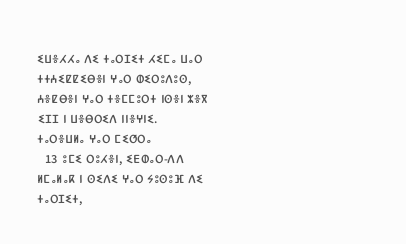ⵉⵡⴻⵃⵃⴰ ⴷⵉ ⵜⴰⵔⵊⵉⵜ ⵃⵉⵎⴰ ⵡⴰⵔ ⵜⵜⵄⵉⵇⵇⵉⴱⴻⵏ ⵖⴰⵔ ⵀⵉⵔⵓⴷⵓⵙ, ⵄⴻⵇⴱⴻⵏ ⵖⴰⵔ ⵜⴻⵎⵎⵓⵔⵜ ⵏⵙⴻⵏ ⵣⴻⴳ ⵉⵊⵊ ⵏ ⵡⴻⴱⵔⵉⴷ ⵏⵏⴻⵖⵏⵉ.
ⵜⴰⵔⴻⵡⵍⴰ ⵖⴰⵔ ⵎⵉⵚⵔⴰ
  13 ⵓⵎⵉ ⵔⵓⵃⴻⵏ, ⵉⴹⵀⴰⵔ-ⴷⴷ ⵍⵎⴰⵍⴰⴽ ⵏ ⵙⵉⴷⵉ ⵖⴰⵔ ⵢⵓⵙⵓⴼ ⴷⵉ ⵜⴰⵔⵊⵉⵜ,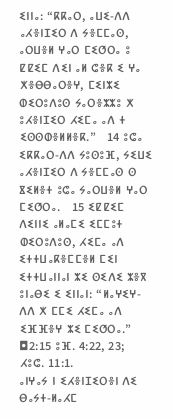ⵉⵏⵏⴰ: “ⴽⴽⴰⵔ, ⴰⵡⵉ-ⴷⴷ ⴰⵃⴻⵏⵊⵉⵔ ⴷ ⵢⴻⵎⵎⴰⵙ, ⴰⵔⵡⴻⵍ ⵖⴰⵔ ⵎⵉⵚⵔⴰ ⵓ ⵇⵇⵉⵎ ⴷⵉⵏ ⴰⵍ ⵛⴻⴽ ⵉ ⵖⴰ ⵅⴻⴱⴱⴰⵔⴻⵖ, ⵎⵉⵏⵣⵉ ⵀⵉⵔⵓⴷⵓⵙ ⵢⴰⵔⴻⵣⵣⵓ ⵅ ⵓⵃⴻⵏⵊⵉⵔ ⵃⵉⵎⴰ ⴰⴷ ⵜ ⵉⵙⵙⵀⴻⵍⵍⴻⴽ.”   14 ⵓⵛⴰ ⵉⴽⴽⴰⵔ-ⴷⴷ ⵢⵓⵙⵓⴼ, ⵢⵉⵡⵉ ⴰⵃⴻⵏⵊⵉⵔ ⴷ ⵢⴻⵎⵎⴰⵙ ⵙ ⴵⵉⵍⴻⵜ ⵓⵛⴰ ⵢⴰⵔⵡⴻⵍ ⵖⴰⵔ ⵎⵉⵚⵔⴰ.   15 ⵉⵇⵇⵉⵎ ⴷⵉⵏⵏⵉ ⴰⵍⴰⵎⵉ ⵉⵎⵎⵓⵜ ⵀⵉⵔⵓⴷⵓⵙ, ⵃⵉⵎⴰ ⴰⴷ ⵉⵜⵜⵡⴰⴽⴻⵎⵎⴻⵍ ⵎⵉⵏ ⵉⵜⵜⵡⴰⵏⵏⴰⵏ ⵣⵉ ⵙⵉⴷⵉ ⵣⴻⴳ ⵓⵏⴰⴱⵉ ⵉ ⵉⵏⵏⴰⵏ: “ⵍⴰⵖⵉⵖ-ⴷⴷ ⵅ ⵎⵎⵉ ⵃⵉⵎⴰ ⴰⴷ ⵉⴼⴼⴻⵖ ⵣⵉ ⵎⵉⵚⵔⴰ.” ◘2:15 ⵓⴼ. 4:22, 23; ⵃⵓⵛ. 11:1.
ⴰⵏⵖⴰⵢ ⵏ ⵉⵃⴻⵏⵊⵉⵔⴻⵏ ⴷⵉ ⴱⴰⵢⵜ-ⵍⴰⵃⵎ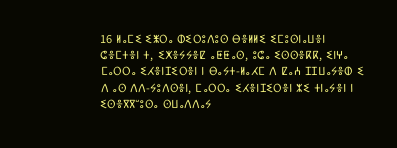16 ⵍⴰⵎⵉ ⵉⵥⵔⴰ ⵀⵉⵔⵓⴷⵓⵙ ⴱⴻⵍⵍⵉ ⵉⵎⵓⵙⵏⴰⵡⴻⵏ ⵛⴻⵎⵜⴻⵏ ⵜ, ⵉⵅⴻⵢⵢⴻⵇ ⴰⵟⵟⴰⵙ, ⵓⵛⴰ ⵉⵙⵙⴻⴽⴽ, ⵉⵏⵖⴰ ⵎⴰⵔⵔⴰ ⵉⵃⴻⵏⵊⵉⵔⴻⵏ ⵏ ⴱⴰⵢⵜ-ⵍⴰⵃⵎ ⴷ ⵇⴰⵄ ⵊⵊⵡⴰⵢⴻⵀ ⵉ ⴷ ⴰⵙ ⴷⴷ-ⵢⵓⴷⵙⴻⵏ, ⵎⴰⵔⵔⴰ ⵉⵃⴻⵏⵊⵉⵔⴻⵏ ⵣⵉ ⵜⵏⴰⵢⴻⵏ ⵏ ⵉⵙⴻⴳⴳⵯⵓⵙⴰ ⵙⵡⴰⴷⴷⴰⵢ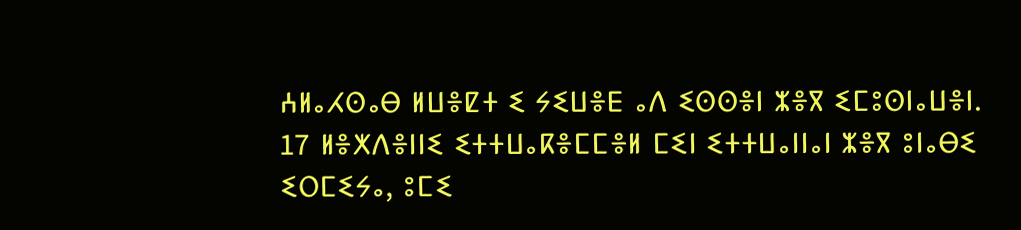ⵄⵍⴰⵃⵙⴰⴱ ⵍⵡⴻⵇⵜ ⵉ ⵢⵉⵡⴻⴹ ⴰⴷ ⵉⵙⵙⴻⵏ ⵣⴻⴳ ⵉⵎⵓⵙⵏⴰⵡⴻⵏ.   17 ⵍⴻⵅⴷⴻⵏⵏⵉ ⵉⵜⵜⵡⴰⴽⴻⵎⵎⴻⵍ ⵎⵉⵏ ⵉⵜⵜⵡⴰⵏⵏⴰⵏ ⵣⴻⴳ ⵓⵏⴰⴱⵉ ⵉⵔⵎⵉⵢⴰ, ⵓⵎⵉ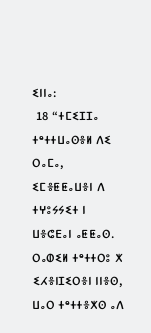ⵉⵏⵏⴰ:
 18 “ⵜⵎⵉⵊⵊⴰ ⵜᵉⵜⵜⵡⴰⵙⴻⵍ ⴷⵉ ⵔⴰⵎⴰ,
ⵉⵎⴻⵟⵟⴰⵡⴻⵏ ⴷ ⵜⵖⵓⵢⵢⵉⵜ ⵏ ⵡⴻⵛⴹⴰⵏ ⴰⵟⵟⴰⵙ.
ⵔⴰⵀⵉⵍ ⵜᵉⵜⵜⵔⵓ ⵅ ⵉⵃⴻⵏⵊⵉⵔⴻⵏ ⵏⵏⴻⵙ,
ⵡⴰⵔ ⵜᵉⵜⵜⴻⵅⵙ ⴰⴷ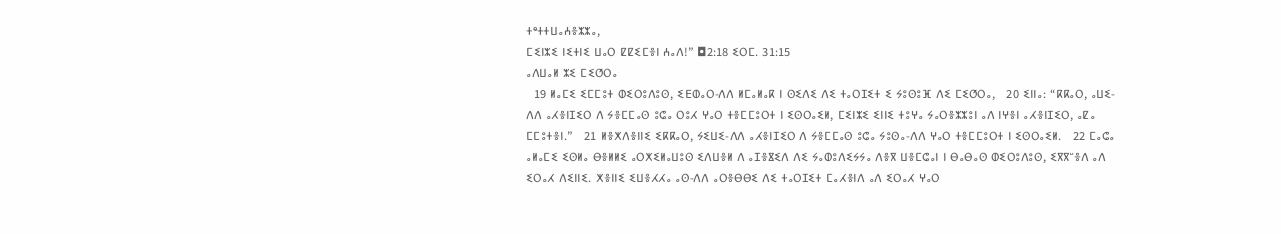ⵜᵉⵜⵜⵡⴰⵄⴻⵣⵣⴰ,
ⵎⵉⵏⵣⵉ ⵏⵉⵜⵏⵉ ⵡⴰⵔ ⵇⵇⵉⵎⴻⵏ ⵄⴰⴷ!” ◘2:18 ⵉⵔⵎ. 31:15
ⴰⴷⵡⴰⵍ ⵣⵉ ⵎⵉⵚⵔⴰ
  19 ⵍⴰⵎⵉ ⵉⵎⵎⵓⵜ ⵀⵉⵔⵓⴷⵓⵙ, ⵉⴹⵀⴰⵔ-ⴷⴷ ⵍⵎⴰⵍⴰⴽ ⵏ ⵙⵉⴷⵉ ⴷⵉ ⵜⴰⵔⵊⵉⵜ ⵉ ⵢⵓⵙⵓⴼ ⴷⵉ ⵎⵉⵚⵔⴰ,   20 ⵉⵏⵏⴰ: “ⴽⴽⴰⵔ, ⴰⵡⵉ-ⴷⴷ ⴰⵃⴻⵏⵊⵉⵔ ⴷ ⵢⴻⵎⵎⴰⵙ ⵓⵛⴰ ⵔⵓⵃ ⵖⴰⵔ ⵜⴻⵎⵎⵓⵔⵜ ⵏ ⵉⵙⵔⴰⵉⵍ, ⵎⵉⵏⵣⵉ ⵉⵏⵏⵉ ⵜⵓⵖⴰ ⵢⴰⵔⴻⵣⵣⵓⵏ ⴰⴷ ⵏⵖⴻⵏ ⴰⵃⴻⵏⵊⵉⵔ, ⴰⵇⴰ ⵎⵎⵓⵜⴻⵏ.”   21 ⵍⴻⵅⴷⴻⵏⵏⵉ ⵉⴽⴽⴰⵔ, ⵢⵉⵡⵉ-ⴷⴷ ⴰⵃⴻⵏⵊⵉⵔ ⴷ ⵢⴻⵎⵎⴰⵙ ⵓⵛⴰ ⵢⵓⵙⴰ-ⴷⴷ ⵖⴰⵔ ⵜⴻⵎⵎⵓⵔⵜ ⵏ ⵉⵙⵔⴰⵉⵍ.   22 ⵎⴰⵛⴰ ⴰⵍⴰⵎⵉ ⵉⵙⵍⴰ ⴱⴻⵍⵍⵉ ⴰⵔⵅⵉⵍⴰⵡⵓⵙ ⵉⴷⵡⴻⵍ ⴷ ⴰⵊⴻⴵⵉⴷ ⴷⵉ ⵢⴰⵀⵓⴷⵉⵢⵢⴰ ⴷⴻⴳ ⵡⴻⵎⵛⴰⵏ ⵏ ⴱⴰⴱⴰⵙ ⵀⵉⵔⵓⴷⵓⵙ, ⵉⴳⴳⵯⴻⴷ ⴰⴷ ⵉⵔⴰⵃ ⴷⵉⵏⵏⵉ. ⵅⴻⵏⵏⵉ ⵉⵡⴻⵃⵃⴰ ⴰⵙ-ⴷⴷ ⴰⵔⴻⴱⴱⵉ ⴷⵉ ⵜⴰⵔⵊⵉⵜ ⵎⴰⵃⴻⵏⴷ ⴰⴷ ⵉⵔⴰⵃ ⵖⴰⵔ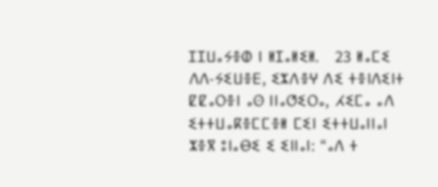ⵊⵊⵡⴰⵢⴻⵀ ⵏ ⵍⵊⴰⵍⵉⵍ.   23 ⵍⴰⵎⵉ ⴷⴷ-ⵢⵉⵡⴻⴹ, ⵉⵣⴷⴻⵖ ⴷⵉ ⵜⴻⵏⴷⵉⵏⵜ ⵇⵇⴰⵔⴻⵏ ⴰⵙ ⵏⵏⴰⵚⵉⵔⴰ, ⵃⵉⵎⴰ ⴰⴷ ⵉⵜⵜⵡⴰⴽⴻⵎⵎⴻⵍ ⵎⵉⵏ ⵉⵜⵜⵡⴰⵏⵏⴰⵏ ⵣⴻⴳ ⵓⵏⴰⴱⵉ ⵉ ⵉⵏⵏⴰⵏ: “ⴰⴷ ⵜ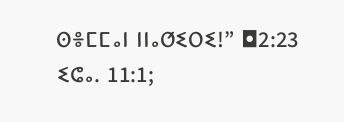ⵙⴻⵎⵎⴰⵏ ⵏⵏⴰⵚⵉⵔⵉ!” ◘2:23 ⵉⵛⴰ. 11:1;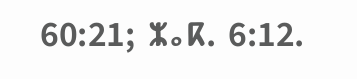60:21; ⵣⴰⴽ. 6:12.